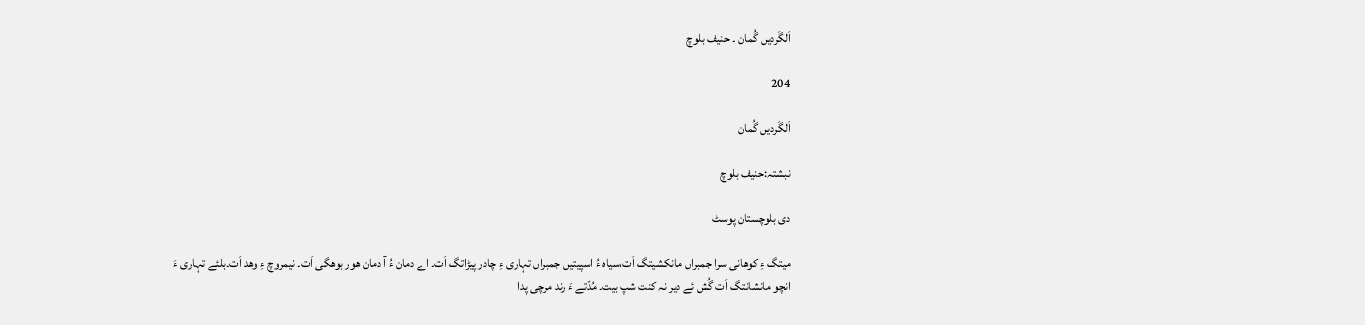اَلگَردیں گُمان ۔ حنیف بلوچ

204

اَلگَردیں گُمان

نبشتہ:حنیف بلوچ

دی بلوچستان پوسٹ

میتگ ءِ کوھانی سرا جمبراں مانکشیتگ اَت،سیاہ ءُ اسپیتیں جمبراں تہاری ءِ چادر پیڑاتگ اَت۔ اے دمان ءُ آ دمان ھور بوھگی اَت۔ نیمروچ ءِ وھد اَت۔بلئے تہاری ءَ انچو مانشانتگ اَت گُش ئے دیر نہ کنت شپ بیت۔ مُدّتے ءَ رند مرچی پدا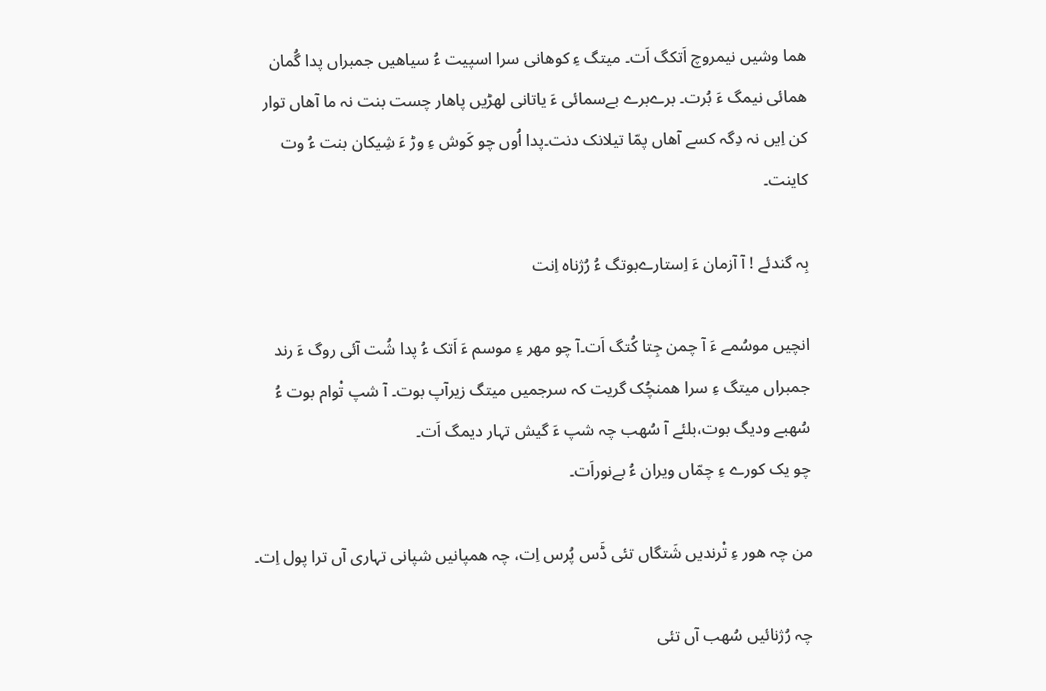ھما وشیں نیمروچ اَتکگ اَت۔ میتگ ءِ کوھانی سرا اسپیت ءُ سیاھیں جمبراں پدا گُمان ھمائی نیمگ ءَ بُرت۔ برےبرے بےسمائی ءَ یاتانی لھڑیں پاھار چست بنت نہ ما آھاں توار کن اِیں نہ دِگہ کسے آھاں پمّا تیلانک دنت۔پدا اُوں چو کَوش ءِ وڑ ءَ شِیکان بنت ءُ وت کاینت۔

بِہ گندئے ! آ آزمان ءَ اِستارےبوتگ ءُ رُژناہ اِنت

انچیں موسُمے ءَ آ چمن جِتا کُتگ اَت۔آ چو مھر ءِ موسم ءَ اَتک ءُ پدا شُت آئی روگ ءَ رند جمبراں میتگ ءِ سرا ھمنچُک گریت کہ سرجمیں میتگ زیرآپ بوت۔ آ شپ تْوام بوت ءُ سُھبے ودیگ بوت،بلئے آ سُھب چہ شپ ءَ گیش تہار دیمگ اَت۔
چو یک کورے ءِ چمّاں ویران ءُ بےنوراَت۔

من چہ ھور ءِ تْرندیں شَتگاں تئی ڈَس پُرس اِت، چہ ھمپانیں شپانی تہاری آں ترا پول اِت۔

چہ رُژنائیں سُھب آں تئی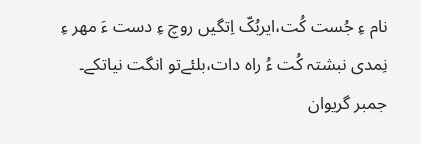نام ءِ جُست کُت،ایربُکّ اِتگیں روچ ءِ دست ءَ مھر ءِ نِمدی نبشتہ کُت ءُ راہ دات،بلئےتو انگت نیاتکے۔
جمبر گریوان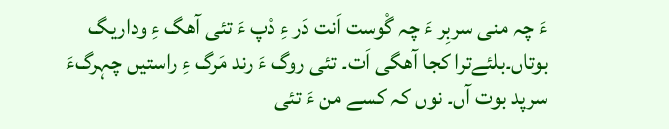ءَ چہ منی سربِر ءَ چہ گْوست اَنت دَر ءِ دْپ ءَ تئی آھگ ءِ وداریگ بوتاں۔بلئےترا کجا آھگی اَت۔ تئی روگ ءَ رند مَرگ ءِ راستیں چہرگءَ سرپد بوت آں۔ نوں کہ کسے من ءَ تئی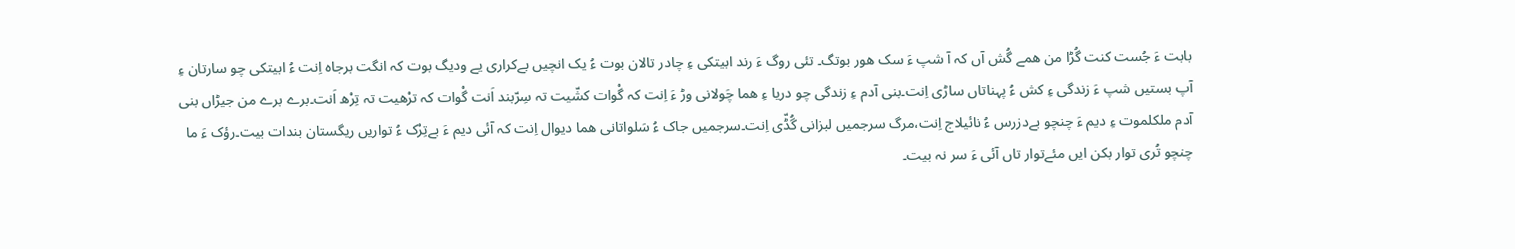بابت ءَ جُست کنت گُڑا من ھمے گُش آں کہ آ شپ ءَ سک ھور بوتگ۔ تئی روگ ءَ رند ابیتکی ءِ چادر تالان بوت ءُ یک انچیں بےکراری یے ودیگ بوت کہ انگت برجاہ اِنت ءُ ابیتکی چو سارتان ءِ آپ بستیں شپ ءَ زندگی ءِ کش ءُ پہناتاں ساڑی اِنت۔بنی آدم ءِ زندگی چو دریا ءِ ھما چَولانی وڑ ءَ اِنت کہ گْوات کشّیت تہ سِرّبند اَنت گْوات کہ ترْھیت تہ تِرْھ اَنت۔برے برے من جیڑاں بنی آدم ملکلموت ءِ دیم ءَ چنچو بےدزرس ءُ نائیلاج اِنت،مرگ سرجمیں لبزانی گُڈّی اِنت۔سرجمیں جاک ءُ سَلواتانی ھما دیوال اِنت کہ آئی دیم ءَ بےتِرْک ءُ تواریں ریگستان بندات بیت۔رؤک ءَ ما چنچو تُری توار بکن ایں مئےتوار تاں آئی ءَ سر نہ بیت۔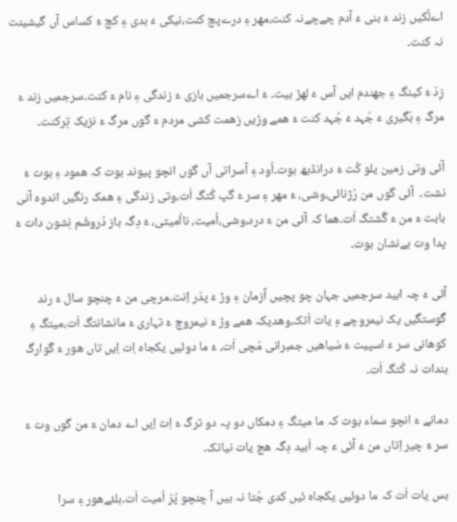اےلُکیں زند ءَ بنی ءَ آدم چےچےنہ کنت،مھر ءِ درےپچ کنت،نیکی ءُ بدی ءِ کچ ءُ کساس آں گیشینت نہ کنت۔

زِدّ ءُ کینگ ءِ جھندم ایں آس ءَ لھڑ بیت۔ ءُ اےسرجمیں بازی ءَ زندگی ءِ نام ءَ کنت۔سرجمیں زند ءَ مرگ ءِ بَگیری ءَ جُہد ءُ جُہد کنت ءُ ھمے وڑیں زھمت کشی مردم ءَ گوں مرگ ءَ نزیک تِرکنت۔

آئی وتی زمین یلو کُت ءُ درانڈیھ بوت۔اُود ءِ آسراتی آں گوں انچو پیوند بوت کہ ھمود ءِ بوت ءُ نشت۔  آئی گوں من رُژنائی،وشی، ءُ مھر ءِ سر ءَ گپ کُتگ اَت،وتی زندگی ءِ ھمک رنگیں اندوہ آنی بابت ءَ من ءَ گُشتگ اَت۔ھما کہ آئی من ءَ درد،وشی،اُمیت، نااُمیتی، ءُ دِگہ باز دُروشُم نِشون دات ءُ پدا وت بےنشان بوت۔

آئی ءَ چہ ابید سرجمیں جہان چو پچیں آزمان ءِ وڑ ءَ پدّر اِنت۔مرچی من ءَ چنچو سال ءَ رند گْوستگیں یک نیمروچے ءِ یات اَتک،وھدیکہ ھمے وڑ ءَ نیمروچ ءَ تہاری ءَ مانشانتگ اَت،میتگ ءِ کوھانی سر ءَ اسپیت ءُ سْیاھیں جمبرانی مُچی اَت، ءُ ما دوئیں یکجاہ اِت اِیں تاں ھور ءَ گْوارگ بندات نہ کُتگ اَت۔

دمانے ءَ انچو سماء بوت کہ ما میتگ ءِ دمکاں دو پہ دو ترگ ءَ اِت اِیں اے دمان ءَ من گوں وت ءَ سر ءُ چیر اِتاں من ءَ آئی ءَ چہ اَبید دِگہ ھچ یات نیاتک۔

بس یات اَت کہ ما دوئیں یکجاہ ئیں کدی جُتا نہ بیں آ چنچو پُرّ اُمیت اَت۔بلئےھور ءِ سرا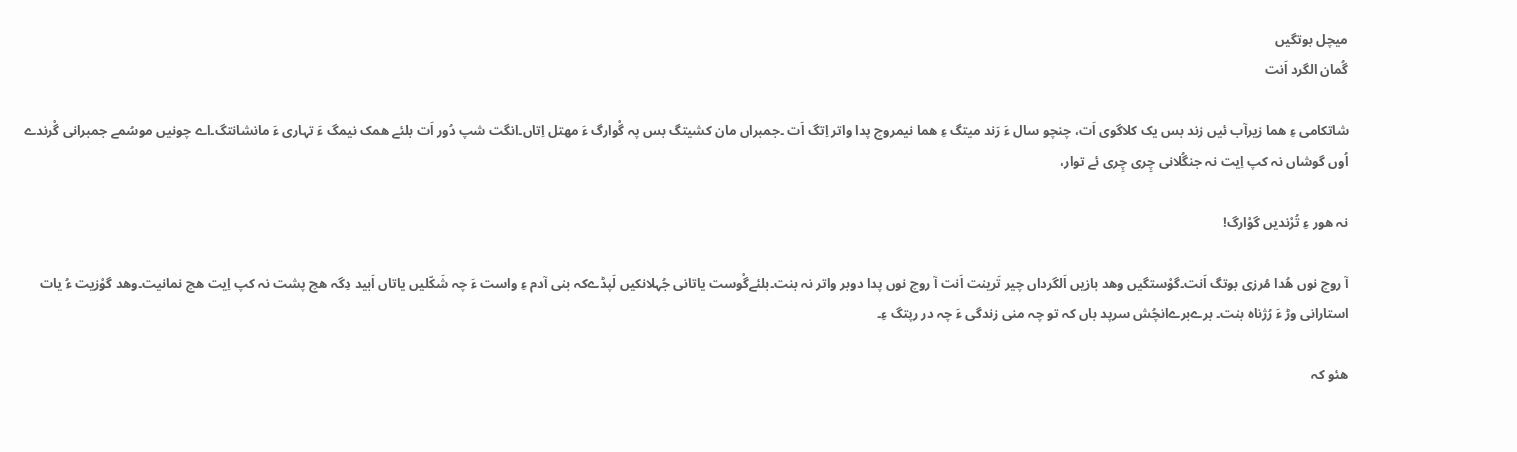میچل بوتگیں
گُمان الگرد اَنت

شاتکامی ءِ ھما زیرآب ئیں زند بس یک کلاگوی اَت، چنچو سال ءَ رَند میتگ ءِ ھما نیمروچ پدا واتر اِتگ اَت ۔جمبراں مان کشیتگ بس پہ گْوارگ ءَ مھتل اِتاں۔انگت شپ دُور اَت بلئے ھمک نیمگ ءَ تہاری ءَ مانشانتگ۔اے چونیں موسُمے جمبرانی گْرندے اُوں گوشاں نہ کپ اِیت نہ جنگُلانی چِری چِری ئے توار،

نہ ھور ءِ تُرْندیں گوْارگ!

آ روچ نوں ھُدا مُرزی بوتگ اَنت۔گوْستگیں وھد بازیں اَلگرداں چیر تَرینت اَنت آ روچ نوں پدا دوبر واتر نہ بنت۔بلئےگْوست یاتانی جُہلانکیں لَپڈےکہ بنی آدم ءِ واست ءَ چہ شَکّلیں یاتاں اَبید دِگہ ھچ پشت نہ کپ اِیت ھچ نمانیت۔وھد گوْزیت ءُ یات استارانی وڑ ءَ رُژناہ بنت۔ برےبرےانچُش سرپد باں کہ تو چہ منی زندگی ءَ چہ در رپتگ ءِ۔

ھئو کہ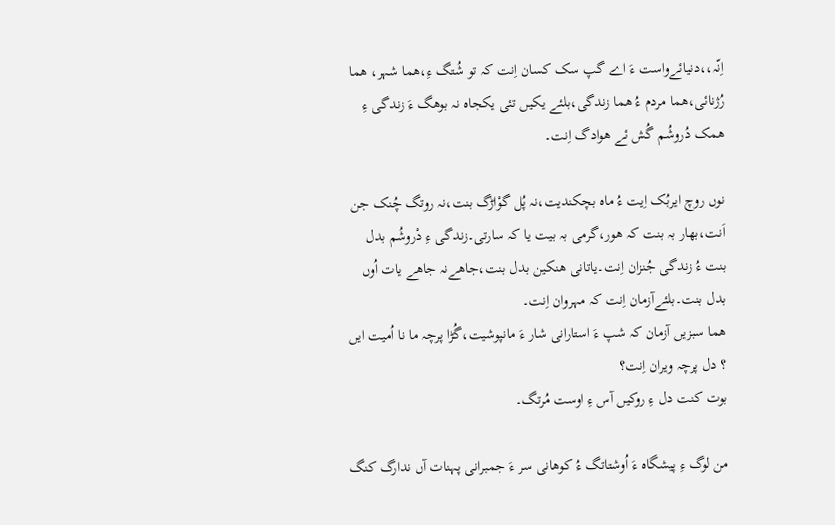اِنّہ،،دنیائےواست ءَ اے گپ سک کسان اِنت کہ تو شُتگ ءِ،ھما شہر، ھما رُژنائی،ھما مردم ءُ ھما زندگی،بلئے یکیں تئی یکجاہ نہ بوھگ ءَ زندگی ءِ ھمک دُروشُم گُش ئے ھوادگ اِنت۔

نوں روچ ایربُک اِیت ءُ ماہ بچکندیت،نہ پُل گوْاڑگ بنت،نہ روتگ چُنک جن اَنت،بھار بہ بنت کہ ھور،گرمی بہ بیت یا کہ سارتی۔زندگی ءِ دْروشُم بدل بنت ءُ زندگی جُنزان اِنت۔یاتانی ھنکین بدل بنت،جاھےنہ جاھے یات اُوں بدل بنت۔بلئےآزمان اِنت کہ مہروان اِنت۔
ھما سبزیں آزمان کہ شپ ءَ استارانی شار ءَ مانپوشیت،گُڑا پرچہ ما نا اُمیت ایں ؟ دل پرچہ ویران اِنت؟
بوت کنت دل ءِ روکیں آس ءِ اوست مُرتگ۔

من لوگ ءِ پیشگاہ ءَ اُوشتاتگ ءُ کوھانی سر ءَ جمبرانی پہنات آں ندارگ کنگ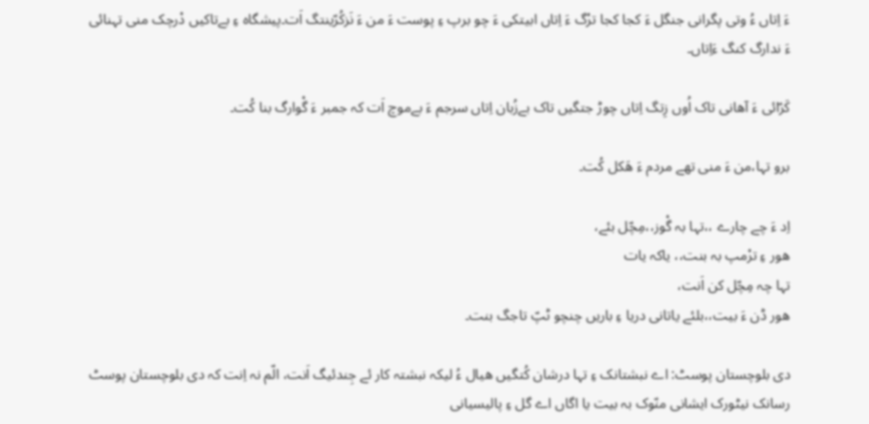ءَ اِتاں ءُ وتی پگرانی جنگل ءَ کجا کجا ترْگ ءَ اِتاں ابیتکی ءَ چو برپ ءِ پوست ءَ من ءَ نَزکُرّینتگ اَت۔پیشگاہ ءِ بےتاکیں دْرچک منی تہنائی ءَ ندارگ کنگ ءَاِتاں۔

کَرّائی ءَ آھانی تاک اُوں زِتگ اِتاں چوڑ جتگیں تاک بےزُبان اِتاں سرجم ءَ بےموچ اَت کہ جمبر ءَ گْوارگ بنا کُت۔

برو تہا،من ءَ منی تھے مردم ءَ ھَکل کُت۔

اِد ءَ چے چارے ،،تہا بہ گْوز،،مِچّل بئے،
ھور ءِ ترْمپ بہ بنت،، یاکہ یات
تہا چہ مِچّل کن اَنت،
ھور ڈن ءَ بیت،،بلئے یاتانی دریا ءِ باریں چنچو ٹپّ تاجگ بنت۔

دی بلوچستان پوسٹ: اے نبشتانک ءِ تہا درشان کُتگیں ھیال ءُ لیکہ نبشتہ کار ئے جِندئیگ اَنت، الّم نہ اِنت کہ دی بلوچستان پوسٹ رسانک نیٹورک ایشانی منّوک بہ بیت یا اگاں اے گل ءِ پالیسیانی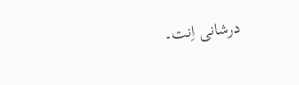درشانی اِنت۔